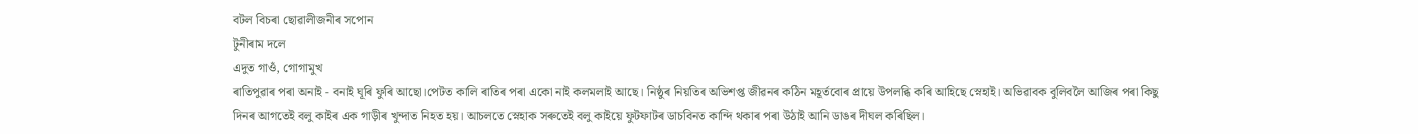বটল বিচৰা ছোৱালীজনীৰ সপোন
টুনীৰাম দলে
এদুত গাওঁ, গোগামুখ
ৰাতিপুৱাৰ পৰা অনাই - বনাই ঘূৰি ফুৰি আছো।পেটত কালি ৰাতিৰ পৰা একো নাই কলমলাই আছে। নিষ্ঠুৰ নিয়তিৰ অভিশপ্ত জীৱনৰ কঠিন মহূৰ্তবোৰ প্ৰায়ে উপলব্ধি কৰি আহিছে স্নেহাই। অভিৱাবক বুলিবলৈ আজিৰ পৰা কিছু দিনৰ আগতেই বলু কাইৰ এক গাড়ীৰ খুন্দাত নিহত হয়। আচলতে স্নেহাক সৰুতেই বলু কাইয়ে ফুটফাটৰ ডাচবিনত কান্দি থকাৰ পৰা উঠাই আনি ডাঙৰ দীঘল কৰিছিল।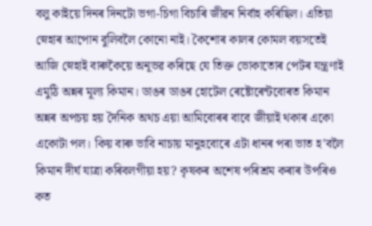বলু কাইয়ে দিনৰ দিনটো ভগা-চিগা বিচাৰি জীৱন নিৰ্বাহ কৰিছিল। এতিয়া স্নেহাৰ আপোন বুলিবলৈ কোনো নাই। কৈশোৰ কালৰ কোমল বয়সতেই আজি স্নেহাই বাৰুকৈয়ে অনূভৱ কৰিছে যে তিক্ত ভোকাতোৰ পেটৰ যন্ত্ৰণাই এমুঠি অন্নৰ মূল্য কিমান। ডাঙৰ ডাঙৰ হোটেল ৰেষ্টোৰেন্টবোৰত কিমান অন্নৰ অপচয় হয় দৈনিক অথচ এয়া আমিবোৰৰ বাবে জীয়াই থকাৰ একো একোটা পল। কিয় বাৰু ভাবি নাচায় মানুহবোৰে এটা ধানৰ পৰা ভাত হ’বলৈ কিমান দীৰ্ঘ যাত্ৰা কৰিবলগীয়া হয়? কৃষকৰ অশেষ পৰিশ্ৰম কৰাৰ উপৰিও কত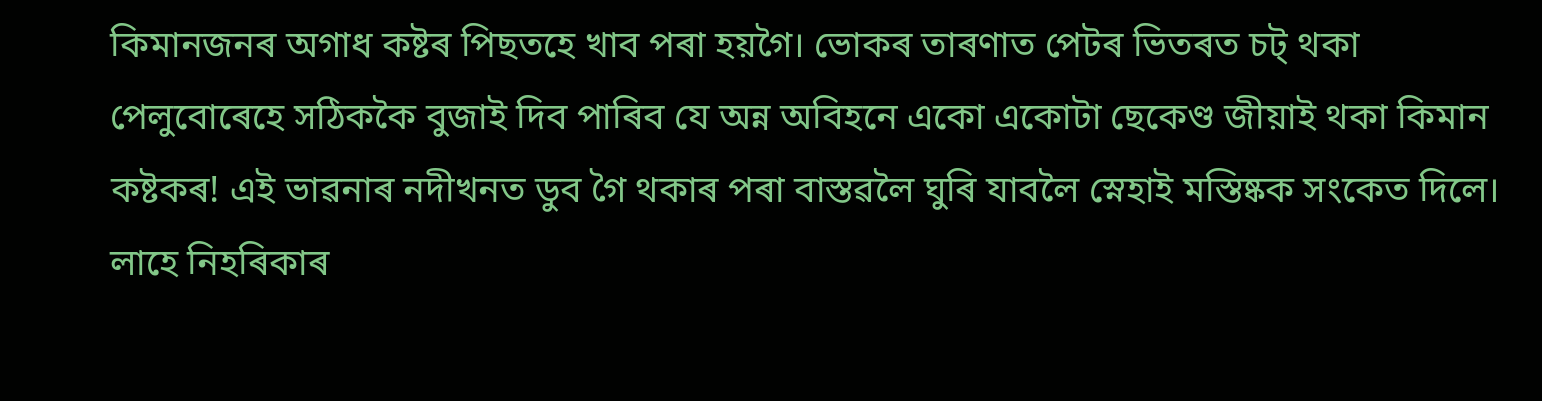কিমানজনৰ অগাধ কষ্টৰ পিছতহে খাব পৰা হয়গৈ। ভোকৰ তাৰণাত পেটৰ ভিতৰত চট্ থকা পেলুবোৰেহে সঠিককৈ বুজাই দিব পাৰিব যে অন্ন অবিহনে একো একোটা ছেকেণ্ড জীয়াই থকা কিমান কষ্টকৰ! এই ভাৱনাৰ নদীখনত ডুব গৈ থকাৰ পৰা বাস্তৱলৈ ঘুৰি যাবলৈ স্নেহাই মস্তিষ্কক সংকেত দিলে। লাহে নিহৰিকাৰ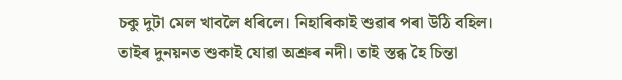চকু দুটা মেল খাবলৈ ধৰিলে। নিহাৰিকাই শুৱাৰ পৰা উঠি বহিল। তাইৰ দুনয়নত শুকাই যোৱা অশ্ৰুৰ নদী। তাই স্তব্ধ হৈ চিন্তা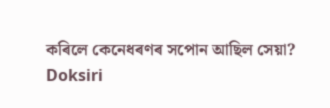কৰিলে কেনেধৰণৰ সপোন আছিল সেয়া?
Doksiri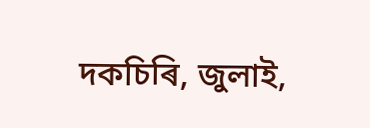দকচিৰি, জুলাই,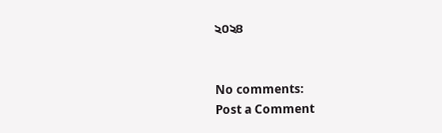২০২৪


No comments:
Post a Comment